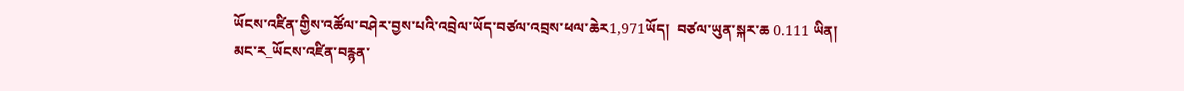ཡོངས་འཛིན་གྱིས་འཚོལ་བཤེར་བྱས་པའི་འབྲེལ་ཡོད་བཙལ་འབྲས་ཕལ་ཆེར1,971ཡོད།  བཙལ་ཡུན་སྐར་ཆ 0.111 ཡིན།
མང་ར_ཡོངས་འཛིན་བརྙན་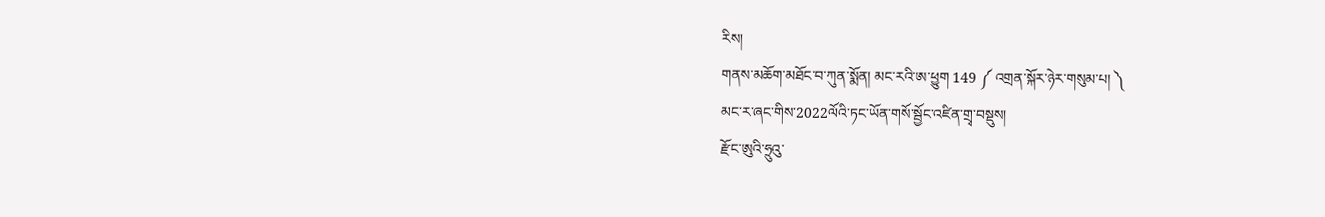རིས།
གནས་མཆོག་མཐོང་བ་ཀུན་སྨོན། མང་རའི་ཨ་ཕྱུག 149 ༼ འགྲན་སྐོར་ཉེར་གསུམ་པ། ༽
མང་ར་ཞང་གིས་2022ལོའི་ཏང་ཡོན་གསོ་སྦྱོང་འཛིན་གྲྭ་བསྡུས།
རྫོང་ཨུའི་ཧྲུའུ་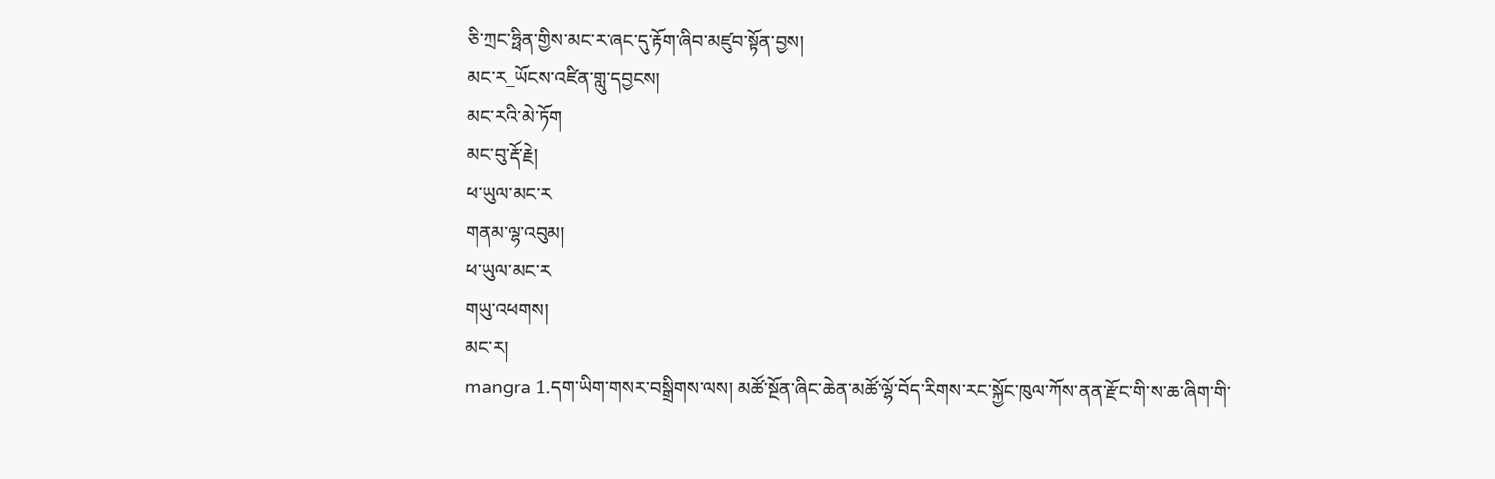ཅི་ཀྲང་ཧྥིན་གྱིས་མང་ར་ཞང་དུ་རྟོག་ཞིབ་མཛུབ་སྟོན་བྱས།
མང་ར_ཡོངས་འཛིན་གླུ་དབྱངས།
མང་རའི་མེ་ཏོག
མང་བུ་རྡོ་རྗེ།
ཕ་ཡུལ་མང་ར
གནམ་ལྷ་འབུམ།
ཕ་ཡུལ་མང་ར
གཡུ་འཕགས།
མང་ར།
mangra 1.དག་ཡིག་གསར་བསྒྲིགས་ལས། མཚོ་སྔོན་ཞིང་ཆེན་མཚོ་ལྷོ་བོད་རིགས་རང་སྐྱོང་ཁུལ་ཀོས་ནན་རྫོང་གི་ས་ཆ་ཞིག་གི་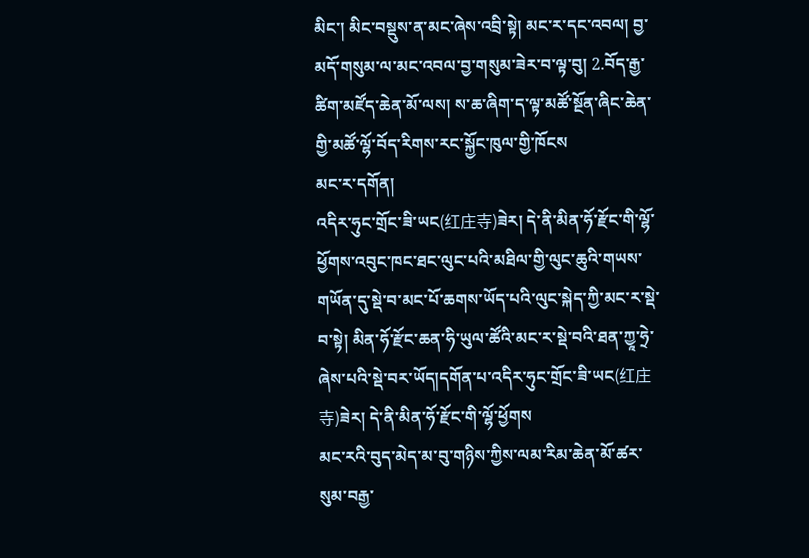མིང་། མིང་བསྡུས་ན་མང་ཞེས་འབྲི་སྟེ། མང་ར་དང་འབལ། བྱ་མདོ་གསུམ་ལ་མང་འབལ་བྱ་གསུམ་ཟེར་བ་ལྟ་བུ། 2.བོད་རྒྱ་ཚིག་མཛོད་ཆེན་མོ་ལས། ས་ཆ་ཞིག་ད་ལྟ་མཚོ་སྔོན་ཞིང་ཆེན་གྱི་མཚོ་ལྷོ་བོད་རིགས་རང་སྐྱོང་ཁུལ་གྱི་ཁོངས
མང་ར་དགོན།
འདིར་ཧུང་གྲོང་ཟི་ཡང(红庄寺)ཟེར། དེ་ནི་མིན་ཧོ་རྫོང་གི་ལྷོ་ཕྱོགས་འབུང་ཁང་ཐང་ལུང་པའི་མཐིལ་གྱི་ལུང་ཆུའི་གཡས་གཡོན་དུ་སྡེ་བ་མང་པོ་ཆགས་ཡོད་པའི་ལུང་སྐེད་ཀྱི་མང་ར་སྡེ་བ་སྟེ། མིན་ཧོ་རྫོང་ཆན་ཧི་ཡུལ་ཚོའི་མང་ར་སྡེ་བའི་ཐན་ཀྱཱ་ཧྲེ་ཞེས་པའི་སྡེ་བར་ཡོད།དགོན་པ་འདིར་ཧུང་གྲོང་ཟི་ཡང(红庄寺)ཟེར། དེ་ནི་མིན་ཧོ་རྫོང་གི་ལྷོ་ཕྱོགས
མང་རའི་བུད་མེད་མ་བུ་གཉིས་ཀྱིས་ལམ་རིམ་ཆེན་མོ་ཚར་སུམ་བརྒྱ་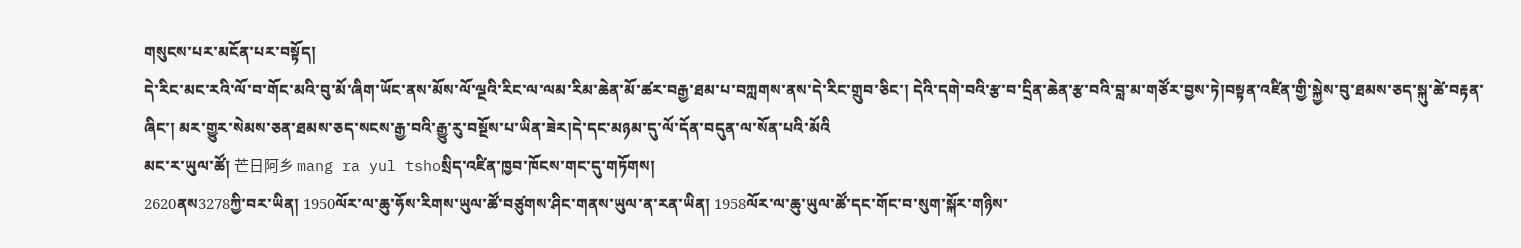གསུངས་པར་མངོན་པར་བསྟོད།
དེ་རིང་མང་རའི་ལོ་བ་གོང་མའི་བུ་མོ་ཞིག་ཡོང་ནས་མོས་ལོ་ལྔའི་རིང་ལ་ལམ་རིམ་ཆེན་མོ་ཚར་བརྒྱ་ཐམ་པ་བཀླགས་ནས་དེ་རིང་གྲུབ་ཅིང་། དེའི་དགེ་བའི་རྩ་བ་དྲིན་ཆེན་རྩ་བའི་བླ་མ་གཙོར་བྱས་ཏེ།བསྟན་འཛིན་གྱི་སྐྱེས་བུ་ཐམས་ཅད་སྐུ་ཚེ་བརྟན་ཞིང་། མར་གྱུར་སེམས་ཅན་ཐམས་ཅད་སངས་རྒྱ་བའི་རྒྱུ་རུ་བསྔོས་པ་ཡིན་ཟེར།དེ་དང་མཉམ་དུ་ལོ་དོན་བདུན་ལ་སོན་པའི་མོའི
མང་ར་ཡུལ་ཚོ། 芒日阿乡 mang ra yul tshoསྲིད་འཛིན་ཁྱབ་ཁོངས་གང་དུ་གཏོགས།
2620ནས3278ཀྱི་བར་ཡིན། 1950ལོར་ལ་ཆུ་ཧོས་རིགས་ཡུལ་ཚོ་བཙུགས་ཤིང་གནས་ཡུལ་ན་རན་ཡིན། 1958ལོར་ལ་ཆུ་ཡུལ་ཚོ་དང་གོང་བ་སུག་སྐོར་གཉིས་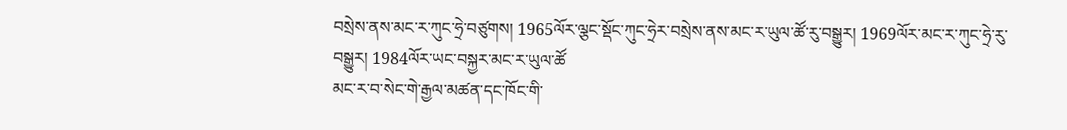བསྲེས་ནས་མང་ར་ཀུང་ཧྲེ་བཙུགས། 1965ལོར་ལྕང་སྡོང་ཀུང་ཧྲེར་བསྲེས་ནས་མང་ར་ཡུལ་ཚོ་རུ་བསྒྱུར། 1969ལོར་མང་ར་ཀུང་ཧྲེ་རུ་བསྒྱུར། 1984ལོར་ཡང་བསྐྱར་མང་ར་ཡུལ་ཚོ
མང་ར་བ་སེང་གེ་རྒྱལ་མཚན་དང་ཁོང་གི་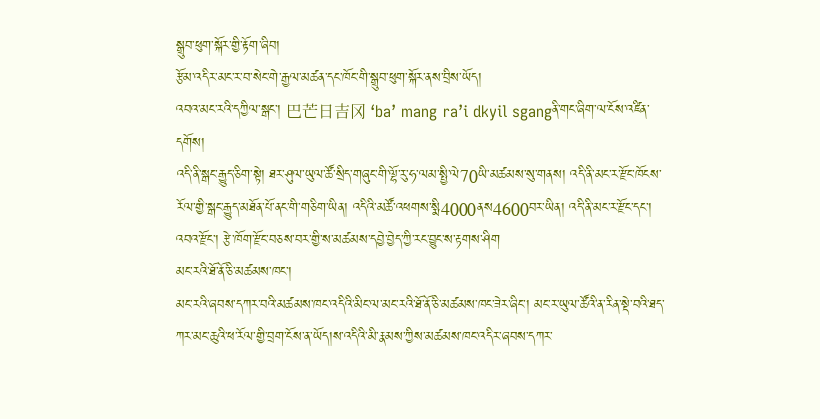སྒྲུབ་ཕུག་སྐོར་གྱི་རྟོག་ཞིབ།
རྩོམ་འདིར་མང་ར་བ་སེང་གེ་རྒྱལ་མཚན་དང་ཁོང་གི་སྒྲུབ་ཕུག་སྐོར་ནས་བྲིས་ཡོད།
འབའ་མང་རའི་དཀྱིལ་སྒང་། 巴芒日吉冈 ‘ba’ mang ra’i dkyil sgangནི་གང་ཞིག་ལ་ངོས་འཛིན་དགོས།
འདི་ནི་སྒང་རྒྱུད་ཅིག་སྟེ། ཐར་ཤུལ་ཡུལ་ཚོ་སྲིད་གཞུང་གི་ལྷོ་རུ་ཧ་ལམ་སྤྱི་ལེ70ཡི་མཚམས་སུ་གནས། འདི་ནི་མང་ར་རྫོང་ཁོངས་རོལ་གྱི་སྒང་རྒྱུད་མཐོན་པོ་ནང་གི་གཅིག་ཡིན། འདིའི་མཚོ་འཕགས་སྨི4000ནས4600བར་ཡིན། འདི་ནི་མང་ར་རྫོང་དང་། འབའ་རྫོང་། རྩེ་ཁོག་རྫོང་བཅས་བར་གྱི་ས་མཚམས་དབྱེ་བྱེད་ཀྱི་རང་བྱུང་ས་རྟགས་ཤིག
མང་རའི་ཐོ་ནོ་ཅི་མཚམས་ཁང་།
མང་རའི་ཞབས་དཀར་བའི་མཚམས་ཁང་འདིའི་མིང་ལ་མང་རའི་ཐོ་ནོ་ཅི་མཚམས་ཁང་ཟེར་ཞིང་། མང་ར་ཡུལ་ཚོའི་ན་རིན་སྡེ་བའི་ཐད་ཀར་མང་ཆུའི་ཕ་རོལ་གྱི་བྲག་ངོས་ན་ཡོད།ས་འདིའི་མི་རྣམས་ཀྱིས་མཚམས་ཁང་འདིར་ཞབས་དཀར་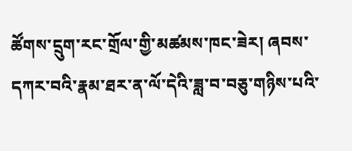ཚོགས་དྲུག་རང་གྲོལ་གྱི་མཚམས་ཁང་ཟེར། ཞབས་དཀར་བའི་རྣམ་ཐར་ན་ལོ་དེའི་ཟླ་བ་བཅུ་གཉིས་པའི་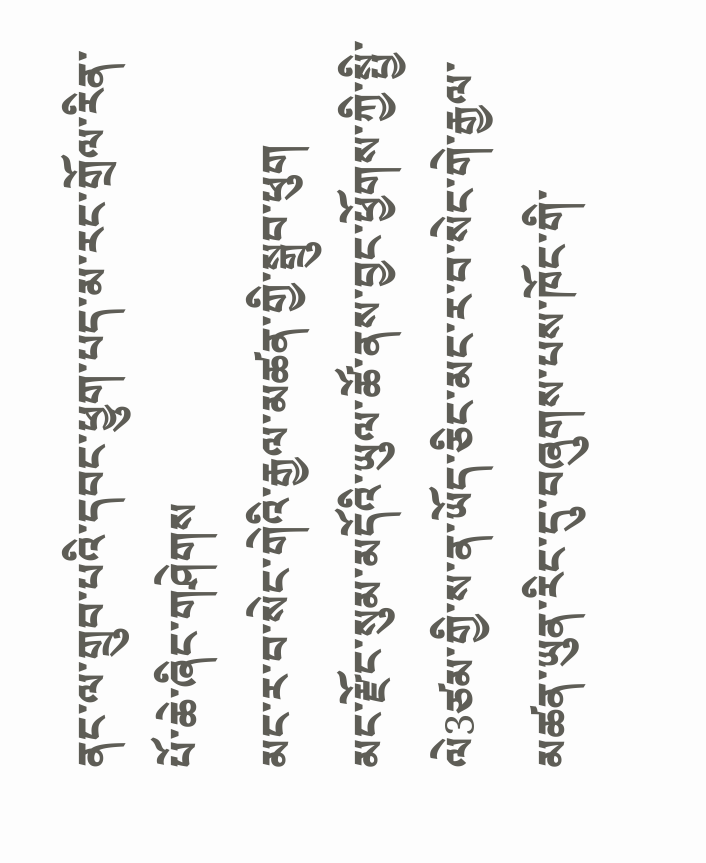ནང་ལ་གྲུབ་པའི་དབང་ཕྱུག་པད་མ་རང་གྲོལ་རིན་པོ་ཆེ་ཞིང་གཤེགས
མང་ར་བ་སེང་གེའི་རྒྱལ་མཚན་གྱི་སྒྲུབ་ཕུག
མང་རྫོང་སུམ་མདོའི་ཡུལ་ཚོ་ནས་བྱང་ཕྱོགས་ཀྱི་སྤྱི་ལེ3ཙམ་གྱི་ས་ན་ཡོད་ཅིང་མང་ར་བ་སེང་གེ་རྒྱལ་མཚན་ཡུན་རིང་དུ་བཞུགས་པས་ཁོང་གི་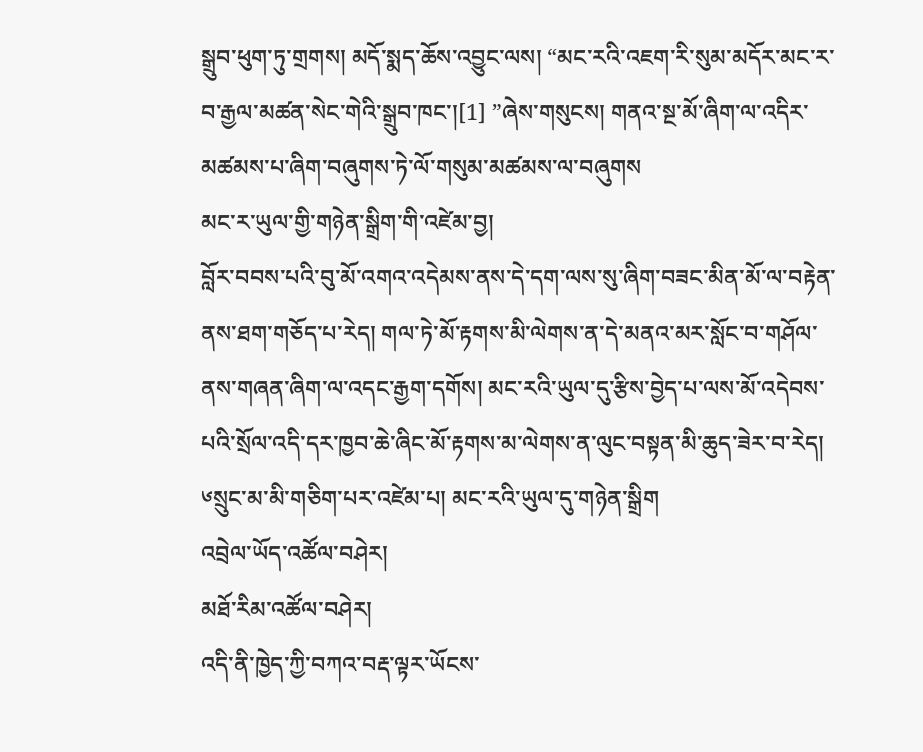སྒྲུབ་ཕུག་ཏུ་གྲགས། མདོ་སྨད་ཆོས་འབྱུང་ལས། “མང་རའི་འཇག་རི་སུམ་མདོར་མང་ར་བ་རྒྱལ་མཚན་སེང་གེའི་སྒྲུབ་ཁང་།[1] ”ཞེས་གསུངས། གནའ་སྔ་མོ་ཞིག་ལ་འདིར་མཚམས་པ་ཞིག་བཞུགས་ཏེ་ལོ་གསུམ་མཚམས་ལ་བཞུགས
མང་ར་ཡུལ་གྱི་གཉེན་སྒྲིག་གི་འཛེམ་བྱ།
བློར་བབས་པའི་བུ་མོ་འགའ་འདེམས་ནས་དེ་དག་ལས་སུ་ཞིག་བཟང་མིན་མོ་ལ་བརྟེན་ནས་ཐག་གཅོད་པ་རེད། གལ་ཏེ་མོ་རྟགས་མི་ལེགས་ན་དེ་མནའ་མར་སློང་བ་གཤོལ་ནས་གཞན་ཞིག་ལ་འདང་རྒྱག་དགོས། མང་རའི་ཡུལ་དུ་རྩིས་བྱེད་པ་ལས་མོ་འདེབས་པའི་སྲོལ་འདི་དར་ཁྱབ་ཆེ་ཞིང་མོ་རྟགས་མ་ལེགས་ན་ལུང་བསྟན་མི་ཆུད་ཟེར་བ་རེད། ༦སྲུང་མ་མི་གཅིག་པར་འཛེམ་པ། མང་རའི་ཡུལ་དུ་གཉེན་སྒྲིག
འབྲེལ་ཡོད་འཚོལ་བཤེར།
མཐོ་རིམ་འཚོལ་བཤེར།
འདི་ནི་ཁྱེད་ཀྱི་བཀའ་བརྡ་ལྟར་ཡོངས་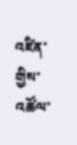འཛིན་གྱིས་འཚོལ་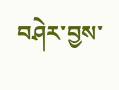བཤེར་བྱས་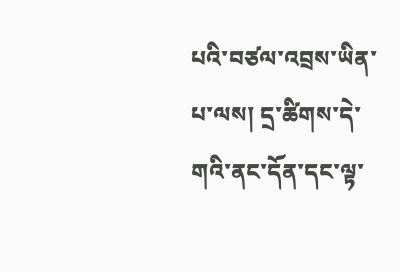པའི་བཙལ་འབྲས་ཡིན་པ་ལས། དྲ་ཚིགས་དེ་གའི་ནང་དོན་དང་ལྟ་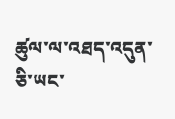ཚུལ་ལ་འཐད་འདུན་ཅི་ཡང་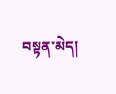བསྟན་མེད།